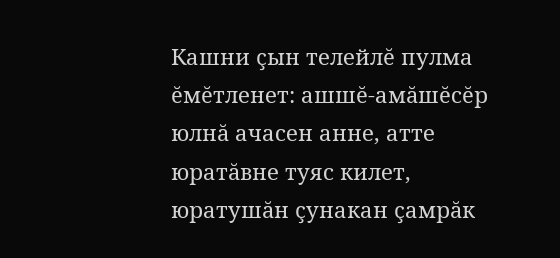Кашни çын телейлĕ пулма ĕмĕтленет: ашшĕ-амăшĕсĕр юлнă ачасен анне, атте юратăвне туяс килет, юратушăн çунакан çамрăк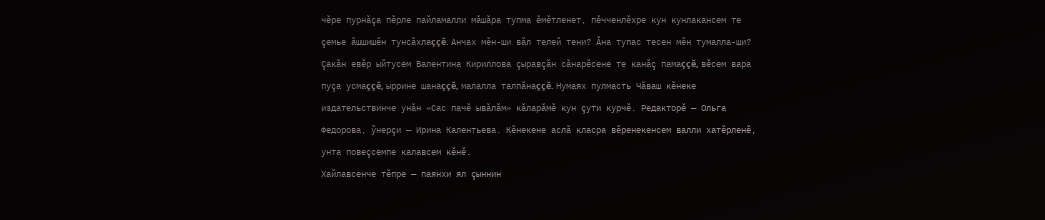чĕре пурнăçа пĕрле пайламалли мăшăра тупма ĕмĕтленет, пĕчченлĕхре кун кунлакансем те çемье ăшшишĕн тунсăхлаççĕ. Анчах мĕн-ши вăл телей тени? Ăна тупас тесен мĕн тумалла-ши? Çакăн евĕр ыйтусем Валентина Кириллова çыравçăн сăнарĕсене те канăç памаççĕ, вĕсем вара пуçа усмаççĕ, ыррине шанаççĕ, малалла талпăнаççĕ. Нумаях пулмасть Чăваш кĕнеке издательствинче унăн «Сас пачĕ ывăлăм» кăларăмĕ кун çути курчĕ. Редакторĕ — Ольга Федорова, ỹнерçи — Ирина Калентьева. Кĕнекене аслă класра вĕренекенсем валли хатĕрленĕ, унта повеçсемпе калавсем кĕнĕ.
Хайлавсенче тĕпре — паянхи ял çыннин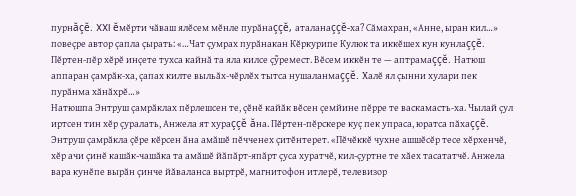пурнăçĕ. XXI ĕмĕрти чăваш ялĕсем мĕнле пурăнаççĕ, аталанаççĕ-ха? Сăмахран, «Анне, ыран кил…» повеçре автор çапла çырать: «…Чат çумрах пурăнакан Кĕркурипе Кулюк та иккĕшех кун кунлаççĕ. Пĕртен-пĕр хĕрĕ инçете тухса кайнă та яла килсе çỹремест. Вĕсем иккĕн те — аптрамаççĕ. Натюш аппаран çамрăк-ха, çапах килте выльăх-чĕрлĕх тытса нушаланмаççĕ. Халĕ ял çынни хулари пек пурăнма хăнăхрĕ…»
Натюшпа Энтруш çамрăклах пĕрлешсен те, çĕнĕ кайăк вĕсен çемйине пĕрре те васкамасть-ха. Чылай çул иртсен тин хĕр çуралать, Анжела ят хураççĕ ăна. Пĕртен-пĕрскере куç пек упраса, юратса пăхаççĕ. Энтруш çамрăкла çĕре кĕрсен ăна амăшĕ пĕчченех çитĕнтерет. «Пĕчĕккĕ чухне ашшĕсĕр тесе хĕрхенчĕ, хĕр ачи çинĕ кашăк-чашăка та амăшĕ йăпăрт-япăрт çуса хуратчĕ, кил-çуртне те хăех тасататчĕ. Анжела вара кунĕпе вырăн çинче йăваланса выртрĕ, магнитофон итлерĕ, телевизор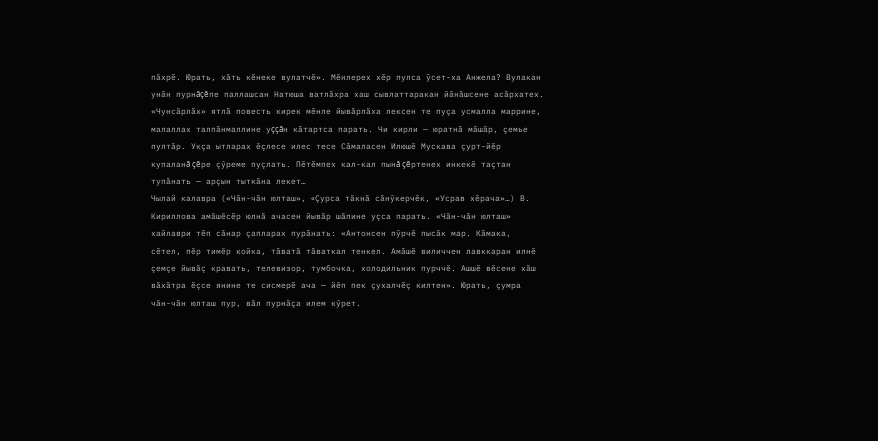пăхрĕ. Юрать, хăть кĕнеке вулатчĕ». Мĕнлерех хĕр пулса ỹсет-ха Анжела? Вулакан унăн пурнăçĕпе паллашсан Натюша ватлăхра хаш сывлаттаракан йăнăшсене асăрхатех.
«Чунсăрлăх» ятлă повесть кирек мĕнле йывăрлăха лексен те пуçа усмалла маррине, малаллах талпăнмаллине уççăн кăтартса парать. Чи кирли — юратнă мăшăр, çемье пултăр. Укçа ытларах ĕçлесе илес тесе Сăмаласен Илюшĕ Мускава çурт-йĕр купаланă çĕре çỹреме пуçлать. Пĕтĕмпех кал-кал пынă çĕртенех инкекĕ таçтан тупăнать — арçын тыткăна лекет…
Чылай калавра («Чăн-чăн юлташ», «Çурса тăкнă сăнỹкерчĕк, «Усрав хĕрача»…) В. Кириллова амăшĕсĕр юлнă ачасен йывăр шăпине уçса парать. «Чăн-чăн юлташ» хайлаври тĕп сăнар çапларах пурăнать: «Антонсен пỹрчĕ пысăк мар. Кăмака, сĕтел, пĕр тимĕр койка, тăватă тăваткал тенкел. Амăшĕ виличчен лавккаран илнĕ çемçе йывăç кравать, телевизор, тумбочка, холодильник пурччĕ. Ашшĕ вĕсене хăш вăхăтра ĕçсе янине те сисмерĕ ача — йĕп пек çухалчĕç килтен». Юрать, çумра чăн-чăн юлташ пур, вăл пурнăçа илем кỹрет.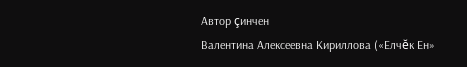Автор çинчен
Валентина Алексеевна Кириллова («Елчĕк Ен»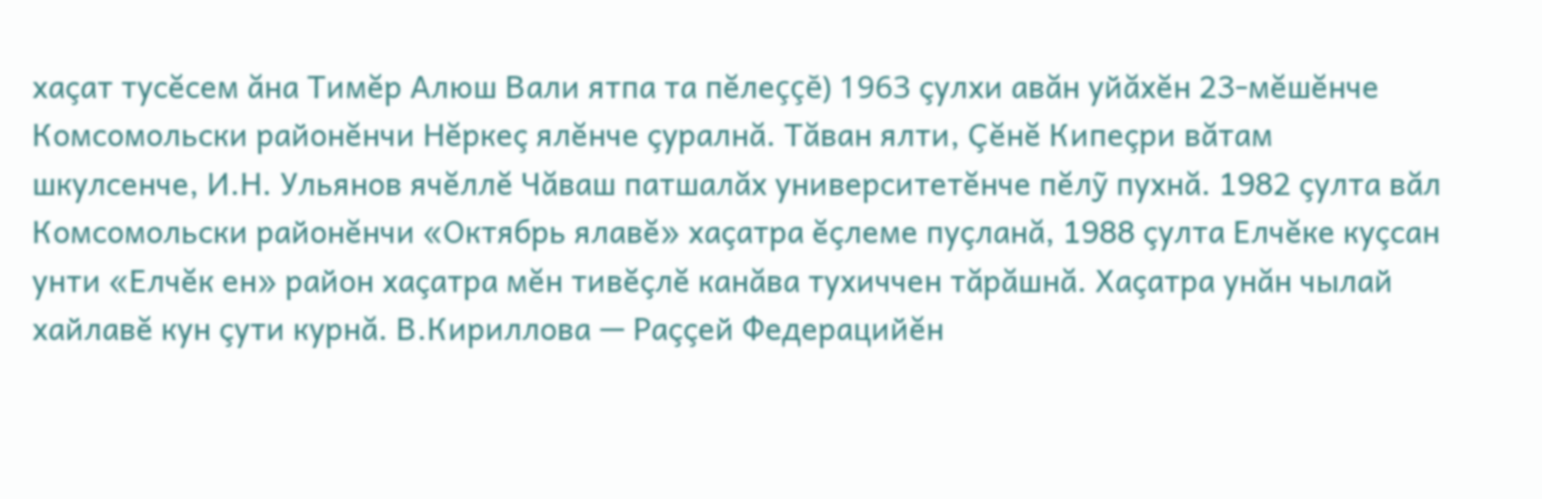хаçат тусĕсем ăна Тимĕр Алюш Вали ятпа та пĕлеççĕ) 1963 çулхи авăн уйăхĕн 23-мĕшĕнче Комсомольски районĕнчи Нĕркеç ялĕнче çуралнă. Тăван ялти, Çĕнĕ Кипеçри вăтам шкулсенче, И.Н. Ульянов ячĕллĕ Чăваш патшалăх университетĕнче пĕлỹ пухнă. 1982 çулта вăл Комсомольски районĕнчи «Октябрь ялавĕ» хаçатра ĕçлеме пуçланă, 1988 çулта Елчĕке куçсан унти «Елчĕк ен» район хаçатра мĕн тивĕçлĕ канăва тухиччен тăрăшнă. Хаçатра унăн чылай хайлавĕ кун çути курнă. В.Кириллова — Раççей Федерацийĕн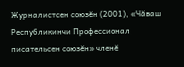Журналистсен союзĕн (2001), «Чăваш Республикинчи Профессионал писательсен союзĕн» членĕ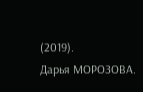(2019).
Дарья МОРОЗОВА.